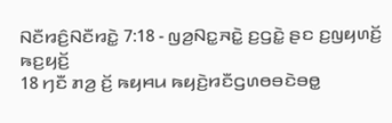ꤡꤢꤪꤙꤢꤨ꤬ꤡꤢꤪꤙꤢꤧ꤭ 7:18 - ꤜꤤ꤬ꤡꤢ꤭ꤏꤢꤧ꤭ ꤢ꤬ꤞꤢꤧ꤭ ꤔꤢ ꤢ꤬ꤜꤟꤛꤢꤩ꤬ ꤒꤢ꤬ꤟꤢꤩ꤬
18 ꤚꤢꤪ ꤊꤤ꤬ ꤢꤩ꤬ ꤒꤟꤌꤣ ꤒꤟꤢꤧ꤬ꤙꤢꤪꤞꤛꤥꤋꤢꤧꤋꤥ꤭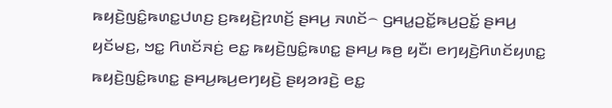ꤒꤟꤢꤧ꤬ꤜꤢꤨ꤭ꤒꤛꤢ꤭ꤓꤛꤢ꤬ ꤢ꤬ꤒꤟꤢꤧ꤬ꤐꤛꤢꤩ꤬ ꤔꤌꤣ꤬ ꤏꤛꤢꤩ꤮ ꤞꤌꤣ꤭ꤑꤢꤩ꤭ꤒꤣ꤬ꤑꤢꤩ꤭ ꤔꤌꤣ꤬ ꤟꤢꤩꤗꤢ꤬, ꤠꤢ꤭ ꤖꤛꤢꤩꤏꤢꤦ꤬ ꤕꤢ꤭ ꤒꤟꤢꤧ꤬ꤜꤢꤨ꤭ꤒꤛꤢ꤭ ꤔꤌꤣ꤬ ꤒꤥ꤬ ꤟꤢꤪ꤯ ꤕꤚꤟꤢꤧ꤬ꤖꤛꤢꤩꤟꤛꤢ꤭ ꤒꤟꤢꤧ꤬ꤜꤢꤨ꤭ꤒꤛꤢ꤭ ꤔꤌꤣ꤬ꤒꤣ꤬ꤕꤚꤟꤢꤧ꤬ ꤔꤟꤤꤙꤢꤧ꤬ ꤕꤢ꤭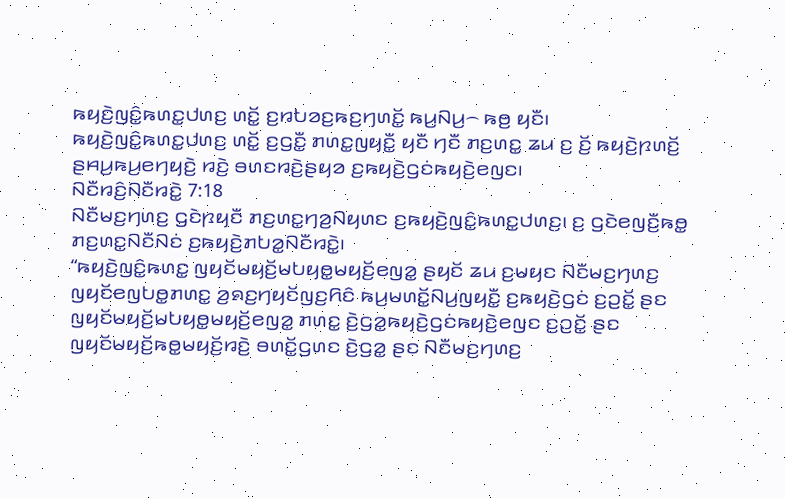ꤒꤟꤢꤧ꤬ꤜꤢꤨ꤭ꤒꤛꤢ꤭ꤓꤛꤢ꤬ ꤛꤢꤩ꤭ ꤢ꤬ꤙꤝꤤꤢ꤬ꤒꤢ꤬ꤚꤛꤢꤩ꤭ ꤒꤣ꤬ꤡꤣ꤬꤮ ꤒꤥ꤬ ꤟꤢꤪ꤯ ꤒꤟꤢꤧ꤬ꤜꤢꤨ꤭ꤒꤛꤢ꤭ꤓꤛꤢ꤬ ꤛꤢꤩ꤭ ꤢ꤬ꤞꤢꤪ꤭ ꤊꤛꤢ꤭ꤜꤟꤢꤪ꤭ ꤟꤢꤪ ꤚꤢꤪ ꤊꤢ꤬ꤛꤢ꤭ ꤘꤣ ꤢ꤬ ꤢꤩ꤬ ꤒꤟꤢꤧ꤬ꤐꤛꤢꤩ꤬ ꤔꤌꤣ꤬ꤒꤣ꤬ꤕꤚꤟꤢꤧ꤬ ꤙꤢꤧ꤬ ꤋꤛꤢꤙꤢꤧ꤬ꤔꤟꤤ ꤢ꤬ꤒꤟꤢꤧ꤬ꤞꤢꤦꤒꤟꤢꤧ꤬ꤕꤜꤢ꤯
ꤡꤢꤪꤙꤢꤨ꤬ꤡꤢꤪꤙꤢꤧ꤭ 7:18
ꤡꤢꤪꤗꤢ꤬ꤚꤛꤢ꤬ ꤞꤢꤧꤐꤟꤢꤪ ꤊꤢ꤬ꤛꤢ꤭ꤚꤤ꤬ꤡꤟꤛꤢ ꤢ꤬ꤒꤟꤢꤧ꤬ꤜꤢꤨ꤭ꤒꤛꤢ꤭ꤓꤛꤢ꤬꤯ ꤢ꤬ ꤞꤢꤧꤕꤜꤢꤪ꤬ꤒꤥ꤭ ꤊꤢ꤬ꤛꤢ꤭ꤡꤢꤪꤡꤢꤦ ꤢ꤬ꤒꤟꤢꤧ꤬ꤊꤝꤤ꤭ꤡꤢꤪꤙꤢꤧ꤭꤯
“ꤒꤟꤢꤧ꤬ꤜꤢꤨ꤭ꤒꤛꤢ꤭ ꤜꤟꤢꤩꤗꤟꤢꤩ꤬ꤗꤝꤟꤥ꤭ꤗꤟꤢꤩ꤬ꤕꤜꤤ꤭ ꤔꤟꤢꤩ ꤘꤣ ꤢ꤬ꤗꤟꤢ ꤡꤢꤪꤗꤢ꤬ꤚꤛꤢ꤬ ꤜꤟꤢꤩꤕꤜꤝꤥ꤭ꤊꤛꤢ꤭ ꤤ꤬ꤎꤢ꤬ꤚꤟꤢꤩꤜꤢ꤬ꤖꤢꤨ ꤒꤣ꤬ꤗꤛꤢꤩ꤭ꤡꤣ꤬ꤜꤟꤢꤪ꤭ ꤢ꤬ꤒꤟꤢꤧ꤬ꤞꤢꤦ ꤢ꤬ꤑꤢꤩ꤭ ꤔꤢ ꤜꤟꤢꤩꤗꤟꤢꤩ꤬ꤗꤝꤟꤥ꤭ꤗꤟꤢꤩ꤬ꤕꤜꤤ꤭ ꤊꤛꤢ꤭ ꤢꤧ꤬ꤞꤤ꤭ꤒꤟꤢꤧ꤬ꤞꤢꤦꤒꤟꤢꤧ꤬ꤕꤜꤢ ꤢ꤬ꤑꤢꤩ꤭ ꤔꤢ ꤜꤟꤢꤩꤗꤟꤢꤩ꤬ꤒꤥ꤭ꤗꤟꤢꤩ꤬ꤙꤢꤧ꤬ ꤋꤛꤢꤩ꤭ꤞꤛꤢ ꤢꤧ꤬ꤞꤤ꤭ ꤔꤢ ꤡꤢꤪꤗꤢ꤬ꤚꤛꤢ꤬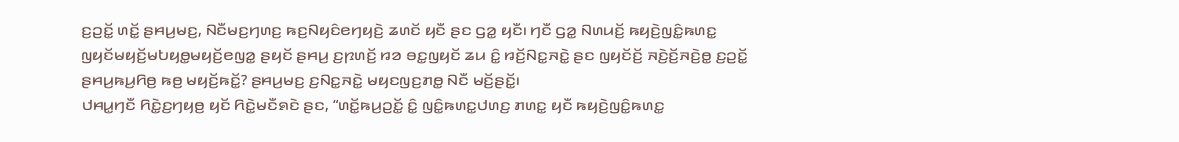ꤢ꤬ꤑꤢꤩ꤭ ꤛꤢꤩ꤭ ꤔꤌꤣ꤬ꤗꤢ꤬, ꤡꤢꤪꤗꤢ꤬ꤚꤛꤢ꤬ ꤒꤢ꤬ꤡꤟꤢꤨꤕꤚꤟꤢꤧ꤬ ꤘꤛꤢꤩ ꤟꤢꤪ ꤔꤢ ꤞꤤ꤭ ꤟꤢꤪ꤯ ꤚꤢꤪ ꤞꤤ꤭ ꤡꤛꤣꤢꤩ꤬ ꤒꤟꤢꤧ꤬ꤜꤢꤨ꤭ꤒꤛꤢ꤭ ꤜꤟꤢꤩꤗꤟꤢꤩ꤬ꤗꤝꤟꤥ꤭ꤗꤟꤢꤩ꤬ꤕꤜꤤ꤭ ꤔꤟꤢꤩ ꤔꤌꤣ꤬ ꤢ꤬ꤐꤛꤢꤩ꤬ ꤙꤤ ꤋꤢ꤭ꤜꤟꤢꤩ ꤘꤣ ꤢꤨ꤭ ꤙꤢꤩ꤬ꤡꤢ꤭ꤏꤢꤧ꤭ ꤔꤢ ꤜꤟꤢꤩꤢꤩ꤬ ꤏꤢꤧ꤬ꤢꤩ꤬ꤏꤢꤧ꤬ꤥ꤭ ꤢ꤬ꤑꤢꤩ꤭ ꤔꤌꤣ꤬ꤒꤣ꤬ꤖꤥ꤬ ꤒꤥ꤬ ꤗꤟꤢꤩ꤬ꤒꤢꤩ꤭? ꤔꤌꤣ꤬ꤗꤢ꤬ ꤢ꤬ꤡꤢ꤭ꤏꤢꤧ꤭ ꤗꤟꤢꤜꤢ꤬ꤊꤥ꤭ ꤡꤢꤪ ꤗꤢꤩ꤬ꤔꤢꤩ꤭꤯
ꤓꤌꤣ꤭ꤚꤢꤪ ꤖꤢꤧ꤭ꤢ꤬ꤚꤟꤥ꤬ ꤟꤢꤩ ꤖꤢꤧ꤭ꤗꤢꤪꤎꤢꤧ ꤔꤢ, “ꤛꤢꤩ꤭ꤒꤣ꤬ꤑꤢꤩ꤭ ꤢꤨ꤭ ꤜꤢꤨ꤭ꤒꤛꤢ꤭ꤓꤛꤢ꤬ ꤊꤛꤢ꤭ ꤟꤢꤪ ꤒꤟꤢꤧ꤬ꤜꤢꤨ꤭ꤒꤛꤢ꤭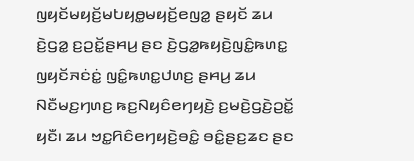ꤜꤟꤢꤩꤗꤟꤢꤩ꤬ꤗꤝꤟꤥ꤭ꤗꤟꤢꤩ꤬ꤕꤜꤤ꤭ ꤔꤟꤢꤩ ꤘꤣ ꤢꤧ꤬ꤞꤤ꤭ ꤢ꤬ꤑꤢꤩ꤭ꤔꤌꤣ꤬ ꤔꤢ ꤢꤧ꤬ꤞꤤ꤭ꤒꤟꤢꤧ꤬ꤜꤢꤨ꤭ꤒꤛꤢ꤭ ꤜꤟꤢꤩꤏꤢꤦꤢꤦ꤭ ꤜꤢꤨ꤭ꤒꤛꤢ꤭ꤓꤛꤢ꤬ ꤔꤌꤣ꤬ ꤘꤣ ꤡꤢꤪꤗꤢ꤬ꤚꤛꤢ꤬ ꤒꤢ꤬ꤡꤟꤢꤨꤕꤚꤟꤢꤧ꤬ ꤢ꤬ꤗꤢꤧ꤬ꤞꤢꤧ꤬ꤑꤢꤩ꤭ ꤟꤢꤪ꤯ ꤘꤣ ꤠꤢ꤭ꤖꤢꤨꤕꤚꤟꤢꤧ꤬ꤋꤢꤨ꤭ ꤋꤢꤨ꤭ꤔꤢ꤬ꤘꤢ ꤔꤢ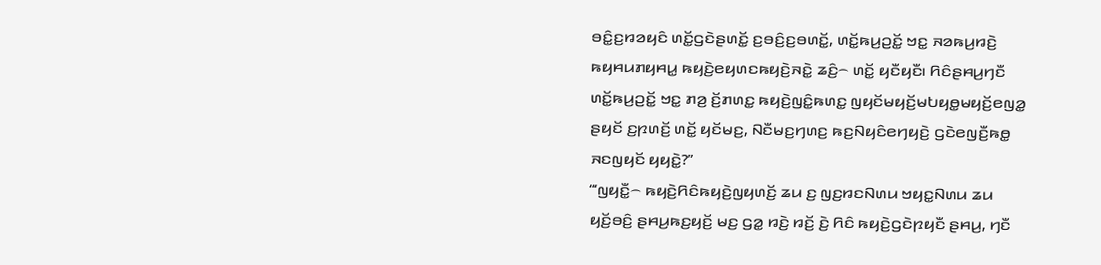ꤋꤢꤨ꤭ꤢ꤬ꤙꤤꤟꤢꤨ ꤛꤢꤩ꤭ꤞꤢꤧꤔꤛꤢꤩ꤭ ꤢ꤬ꤋꤢꤨ꤬ꤢ꤬ꤋꤛꤢꤩ꤭, ꤛꤢꤩ꤭ꤒꤣ꤬ꤑꤢꤩ꤭ ꤠꤢ꤭ ꤏꤤꤒꤣ꤬ꤙꤢꤧ꤬ ꤒꤟꤌꤣꤊꤟꤌꤣ꤭ ꤒꤟꤢꤧ꤬ꤕꤟꤛꤢꤒꤟꤢꤧ꤬ꤏꤢꤧ꤭ ꤘꤢꤨ꤬꤮ ꤛꤢꤩ꤭ ꤟꤢꤪꤟꤢꤪ꤯ ꤖꤢꤨꤔꤌꤣ꤬ꤚꤢꤪ ꤛꤢꤩ꤭ꤒꤣ꤬ꤑꤢꤩ꤭ ꤠꤢ꤭ ꤊꤤ꤬ ꤢꤩ꤬ꤊꤛꤢ꤭ ꤒꤟꤢꤧ꤬ꤜꤢꤨ꤭ꤒꤛꤢ꤭ ꤜꤟꤢꤩꤗꤟꤢꤩ꤬ꤗꤝꤟꤥ꤭ꤗꤟꤢꤩ꤬ꤕꤜꤤ꤭ ꤔꤟꤢꤩ ꤢ꤬ꤐꤛꤢꤩ꤬ ꤛꤢꤩ꤭ ꤟꤢꤩꤗꤢ꤬, ꤡꤢꤪꤗꤢ꤬ꤚꤛꤢ꤬ ꤒꤢ꤬ꤡꤟꤢꤨꤕꤚꤟꤢꤧ꤬ ꤞꤢꤧꤕꤜꤢꤪ꤬ꤒꤥ꤭ ꤏꤢꤜꤟꤢꤩ ꤟꤟꤢꤧ꤭?”
“‘ꤜꤟꤢꤪ꤭꤮ ꤒꤟꤢꤧ꤬ꤖꤢꤨꤒꤟꤢꤧ꤬ꤜꤟꤛꤢꤩ꤬ ꤘꤣ ꤢ꤬ ꤜꤢ꤬ꤙꤢꤡꤛꤣ ꤠꤟꤢ꤭ꤡꤛꤣ ꤘꤣ ꤟꤢꤩ꤬ꤋꤢꤨ꤬ ꤔꤌꤣ꤬ꤒꤢ꤬ꤟꤢꤩ꤬ ꤗꤢ꤬ ꤞꤤ꤭ ꤙꤢꤧ꤬ ꤙꤢꤩ꤬ ꤢꤧ꤬ ꤖꤢꤨ ꤒꤟꤢꤧ꤬ꤞꤢꤧꤐꤟꤢꤪ ꤔꤌꤣ꤬, ꤚꤢꤪ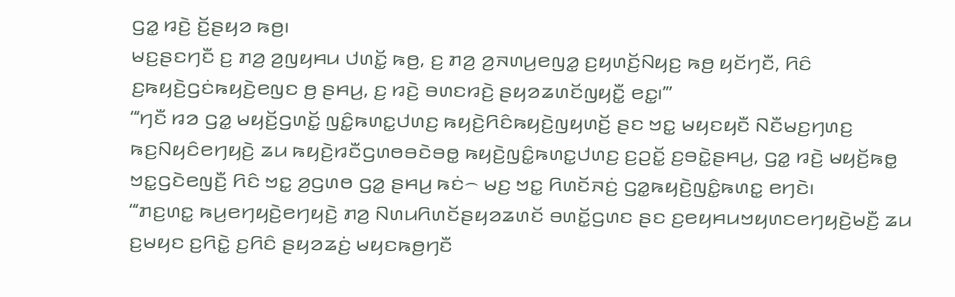ꤞꤤ꤭ ꤙꤢꤧ꤬ ꤢꤩ꤬ꤔꤟꤤ ꤒꤥ꤬꤯
ꤗꤢ꤬ꤔꤢꤚꤢꤪ ꤢ꤬ ꤊꤤ꤬ ꤤ꤬ꤜꤟꤌꤣ ꤓꤛꤢꤩ꤭ ꤒꤥ꤬, ꤢ꤬ ꤊꤤ꤬ ꤤ꤬ꤏꤛꤣ꤬ꤕꤜꤤ꤭ ꤢ꤬ꤟꤛꤢꤩ꤬ꤡꤟꤢ꤬ ꤒꤥ꤬ ꤟꤢꤩꤚꤢꤪ, ꤖꤢꤨ ꤢ꤬ꤒꤟꤢꤧ꤬ꤞꤢꤦꤒꤟꤢꤧ꤬ꤕꤜꤢ ꤥ꤬ ꤔꤌꤣ꤬, ꤢ꤬ ꤙꤢꤧ꤬ ꤋꤛꤢꤙꤢꤧ꤬ ꤔꤟꤤꤘꤛꤢꤩꤜꤟꤢꤪ꤭ ꤕꤢ꤭꤯’”
“‘ꤚꤢꤪ ꤙꤤ ꤞꤤ꤭ ꤗꤟꤢꤩ꤬ꤞꤛꤢꤩ꤭ ꤜꤢꤨ꤭ꤒꤛꤢ꤭ꤓꤛꤢ꤬ ꤒꤟꤢꤧ꤬ꤖꤢꤨꤒꤟꤢꤧ꤬ꤜꤟꤛꤢꤩ꤬ ꤔꤢ ꤠꤢ꤭ ꤗꤟꤢꤟꤢꤪ ꤡꤢꤪꤗꤢ꤬ꤚꤛꤢ꤬ ꤒꤢ꤬ꤡꤟꤢꤨꤕꤚꤟꤢꤧ꤬ ꤘꤣ ꤒꤟꤢꤧ꤬ꤙꤢꤪꤞꤛꤥꤋꤢꤧꤋꤥ꤭ ꤒꤟꤢꤧ꤬ꤜꤢꤨ꤭ꤒꤛꤢ꤭ꤓꤛꤢ꤬ ꤢ꤬ꤑꤢꤩ꤭ ꤢ꤬ꤋꤢꤧ꤭ꤔꤌꤣ꤬, ꤞꤤ꤭ ꤙꤢꤧ꤬ ꤗꤟꤢꤩ꤬ꤒꤥ꤭ ꤠꤢ꤭ꤞꤢꤧꤕꤜꤢꤪ꤬ ꤖꤢꤨ ꤠꤢ꤭ ꤤ꤬ꤞꤛꤥ ꤞꤤ꤭ ꤔꤌꤣ꤬ ꤒꤢꤦ꤮ ꤗꤢ꤬ ꤠꤢ꤭ ꤖꤛꤢꤩꤏꤢꤦ꤬ ꤞꤤ꤭ꤒꤟꤢꤧ꤬ꤜꤢꤨ꤭ꤒꤛꤢ꤭ ꤕꤚꤢꤧ꤯
“‘ꤊꤢ꤬ꤛꤢ꤭ ꤒꤣ꤬ꤕꤚꤟꤢꤧ꤬ꤕꤚꤟꤢꤧ꤬ ꤊꤤ꤬ ꤡꤛꤣꤖꤛꤢꤩꤔꤟꤤꤘꤛꤢꤩ ꤋꤛꤢꤩ꤭ꤞꤛꤢ ꤔꤢ ꤢ꤬ꤕꤟꤌꤣꤠꤟꤛꤢꤕꤚꤟꤢꤧ꤬ꤗꤢꤪ꤬ ꤘꤣ ꤢ꤬ꤗꤟꤢ ꤢ꤬ꤖꤢꤧ꤭ ꤢ꤬ꤖꤢꤨ ꤔꤟꤤꤘꤢꤦ꤬ ꤗꤟꤢꤒꤥ꤬ꤚꤢꤪ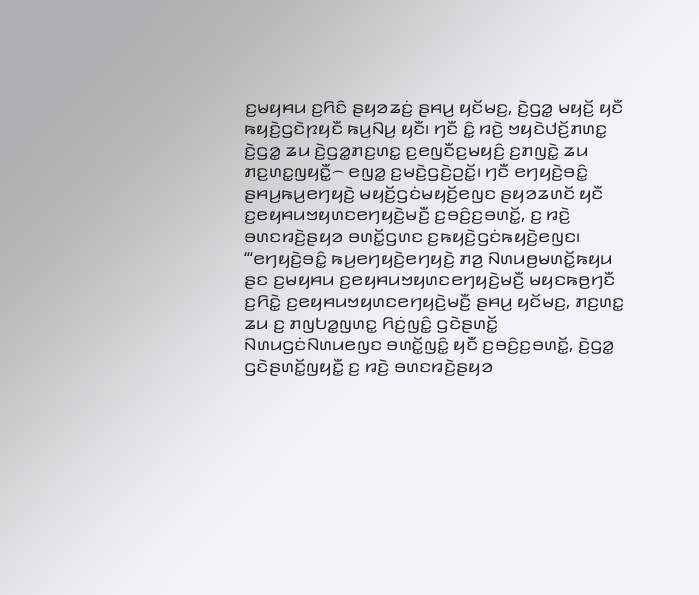ꤢ꤬ꤗꤟꤌꤣ ꤢ꤬ꤖꤢꤨ ꤔꤟꤤꤘꤢꤦ꤬ ꤔꤌꤣ꤬ ꤟꤢꤩꤗꤢ꤬, ꤢꤧ꤬ꤞꤤ꤭ ꤗꤟꤢꤩ꤬ ꤟꤢꤪ ꤒꤟꤢꤧ꤬ꤞꤢꤧꤐꤟꤢꤪ ꤒꤣ꤬ꤡꤣ꤬ ꤟꤢꤪ꤯ ꤚꤢꤪ ꤢꤨ꤭ ꤙꤢꤧ꤬ ꤠꤟꤢꤧꤓꤢꤩ꤬ꤊꤛꤢ꤭ ꤢꤧ꤬ꤞꤤ꤭ ꤘꤣ ꤢꤧ꤬ꤞꤤ꤭ꤊꤢ꤬ꤛꤢ꤭ ꤢ꤬ꤕꤜꤢꤪꤢ꤬ꤗꤟꤢꤨ꤬ ꤢ꤬ꤊꤜꤢꤧ꤭ ꤘꤣ ꤊꤢ꤬ꤛꤢ꤭ꤜꤟꤢꤪ꤭꤮ ꤕꤜꤤ꤭ ꤢ꤬ꤗꤢꤧ꤬ꤞꤢꤧ꤬ꤑꤢꤩ꤭꤯ ꤚꤢꤪ ꤕꤚꤟꤢꤧ꤬ꤋꤢꤨ꤭ ꤔꤌꤣ꤬ꤒꤣ꤬ꤕꤚꤟꤢꤧ꤬ ꤗꤟꤢꤩ꤬ꤞꤢꤦꤗꤟꤢꤩ꤬ꤕꤜꤢ ꤔꤟꤤꤘꤛꤢꤩ ꤟꤢꤪ ꤢ꤬ꤕꤟꤌꤣꤠꤟꤛꤢꤕꤚꤟꤢꤧ꤬ꤗꤢꤪ꤬ ꤢ꤬ꤋꤢꤨ꤬ꤢ꤬ꤋꤛꤢꤩ꤭, ꤢ꤬ ꤙꤢꤧ꤬ ꤋꤛꤢꤙꤢꤧ꤬ꤔꤟꤤ ꤋꤛꤢꤩ꤭ꤞꤛꤢ ꤢ꤬ꤒꤟꤢꤧ꤬ꤞꤢꤦꤒꤟꤢꤧ꤬ꤕꤜꤢ꤯
“‘ꤕꤚꤟꤢꤧ꤬ꤋꤢꤨ꤭ ꤒꤣ꤬ꤕꤚꤟꤢꤧ꤬ꤕꤚꤟꤢꤧ꤬ ꤊꤤ꤬ ꤡꤛꤣꤥ꤬ꤗꤛꤢꤩ꤭ꤒꤟꤣ ꤔꤢ ꤢ꤬ꤗꤟꤌꤣ ꤢ꤬ꤕꤟꤌꤣꤠꤟꤛꤢꤕꤚꤟꤢꤧ꤬ꤗꤢꤪ꤬ ꤗꤟꤢꤒꤥ꤬ꤚꤢꤪ ꤢ꤬ꤖꤢꤧ꤭ ꤢ꤬ꤕꤟꤌꤣꤠꤟꤛꤢꤕꤚꤟꤢꤧ꤬ꤗꤢꤪ꤬ ꤔꤌꤣ꤬ ꤟꤢꤩꤗꤢ꤬, ꤊꤢ꤬ꤛꤢ꤭ ꤘꤣ ꤢ꤬ ꤊꤜꤝꤤ꤭ꤜꤛꤢ꤭ ꤖꤢꤦ꤬ꤜꤢꤨ꤭ ꤞꤢꤧꤔꤛꤢꤩ꤭ ꤡꤛꤣꤞꤢꤦꤡꤛꤣꤕꤜꤢ ꤋꤛꤢꤩ꤭ꤜꤢꤨ꤭ ꤟꤢꤪ ꤢ꤬ꤋꤢꤨ꤬ꤢ꤬ꤋꤛꤢꤩ꤭, ꤢꤧ꤬ꤞꤤ꤭ ꤞꤢꤧꤔꤛꤢꤩ꤭ꤜꤟꤢꤪ꤭ ꤢ꤬ ꤙꤢꤧ꤬ ꤋꤛꤢꤙꤢꤧ꤬ꤔꤟꤤ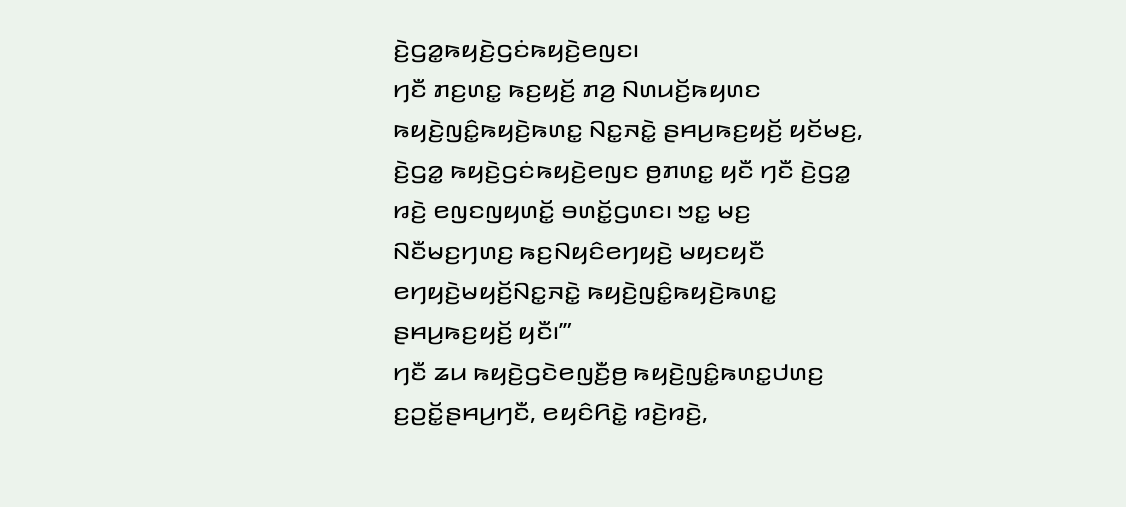ꤢꤧ꤬ꤞꤤ꤭ꤒꤟꤢꤧ꤬ꤞꤢꤦꤒꤟꤢꤧ꤬ꤕꤜꤢ꤯
ꤚꤢꤪ ꤊꤢ꤬ꤛꤢ꤭ ꤒꤢ꤬ꤟꤢꤩ꤬ ꤊꤤ꤬ ꤡꤛꤣꤢꤩ꤬ꤒꤟꤛꤢ ꤒꤟꤢꤧ꤬ꤜꤢꤨ꤭ꤒꤟꤢꤧ꤬ꤒꤛꤢ꤭ ꤡꤢ꤭ꤏꤢꤧ꤭ ꤔꤌꤣ꤬ꤒꤢ꤬ꤟꤢꤩ꤬ ꤟꤢꤩꤗꤢ꤬, ꤢꤧ꤬ꤞꤤ꤭ ꤒꤟꤢꤧ꤬ꤞꤢꤦꤒꤟꤢꤧ꤬ꤕꤜꤢ ꤥ꤬ꤊꤛꤢ꤭ ꤟꤢꤪ ꤚꤢꤪ ꤢꤧ꤬ꤞꤤ꤭ ꤙꤢꤧ꤬ ꤕꤜꤢꤜꤟꤛꤢꤩ꤭ ꤋꤛꤢꤩ꤭ꤞꤛꤢ꤯ ꤠꤢ꤭ ꤗꤢ꤬ ꤡꤢꤪꤗꤢ꤬ꤚꤛꤢ꤬ ꤒꤢ꤬ꤡꤟꤢꤨꤕꤚꤟꤢꤧ꤬ ꤗꤟꤢꤟꤢꤪ ꤕꤚꤟꤢꤧ꤬ꤗꤟꤢꤩ꤬ꤡꤢ꤭ꤏꤢꤧ꤭ ꤒꤟꤢꤧ꤬ꤜꤢꤨ꤭ꤒꤟꤢꤧ꤬ꤒꤛꤢ꤭ ꤔꤌꤣ꤬ꤒꤢ꤬ꤟꤢꤩ꤬ ꤟꤢꤪ꤯’”
ꤚꤢꤪ ꤘꤣ ꤒꤟꤢꤧ꤬ꤞꤢꤧꤕꤜꤢꤪ꤬ꤥ꤬ ꤒꤟꤢꤧ꤬ꤜꤢꤨ꤭ꤒꤛꤢ꤭ꤓꤛꤢ꤬ ꤢ꤬ꤑꤢꤩ꤭ꤔꤌꤣ꤬ꤚꤢꤪ, ꤕꤟꤢꤨꤖꤢꤧ꤭ ꤙꤢꤧ꤬ꤙꤢꤧ꤬,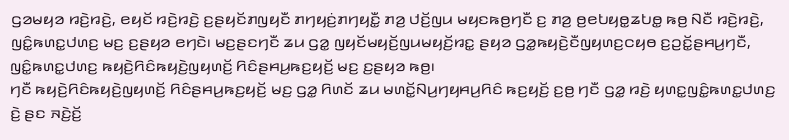ꤞꤤꤗꤟꤤ ꤙꤢꤧ꤬ꤙꤢꤧ꤬, ꤕꤟꤢꤩ ꤙꤢꤧ꤬ꤙꤢꤧ꤬ ꤢ꤬ꤔꤟꤢꤩꤊꤜꤟꤢꤪ ꤊꤚꤟꤢꤦ꤬ꤊꤚꤟꤢꤪ꤭ ꤊꤤ꤬ ꤓꤢꤩ꤬ꤜꤣ ꤗꤟꤢꤒꤥ꤬ꤚꤢꤪ ꤢ꤬ ꤊꤤ꤬ ꤥ꤬ꤕꤝꤟꤥ꤭ꤘꤝꤥ꤭ ꤒꤥ꤬ ꤡꤢꤪ ꤙꤢꤧ꤬ꤙꤢꤧ꤬, ꤜꤢꤨ꤭ꤒꤛꤢ꤭ꤓꤛꤢ꤬ ꤗꤢ꤬ ꤢ꤬ꤔꤟꤤ ꤕꤚꤢꤧ꤯ ꤗꤢ꤬ꤔꤢꤚꤢꤪ ꤘꤣ ꤞꤤ꤭ ꤜꤟꤢꤩꤗꤟꤢꤩ꤬ꤜꤣꤗꤟꤢꤩ꤬ꤙꤢ꤭ ꤔꤟꤤ ꤞꤤ꤭ꤒꤟꤢꤧ꤬ꤢꤪꤜꤟꤛꤢ꤬ꤍꤟꤥ ꤢ꤬ꤑꤢꤩ꤭ꤔꤌꤣ꤬ꤚꤢꤪ, ꤜꤢꤨ꤭ꤒꤛꤢ꤭ꤓꤛꤢ꤬ ꤒꤟꤢꤧ꤬ꤖꤢꤨꤒꤟꤢꤧ꤬ꤜꤟꤛꤢꤩ꤬ ꤖꤢꤨꤔꤌꤣ꤬ꤒꤢ꤬ꤟꤢꤩ꤬ ꤗꤢ꤬ ꤢ꤬ꤔꤟꤤ ꤒꤥ꤬꤯
ꤚꤢꤪ ꤒꤟꤢꤧ꤬ꤖꤢꤨꤒꤟꤢꤧ꤬ꤜꤟꤛꤢꤩ꤬ ꤖꤢꤨꤔꤌꤣ꤬ꤒꤢ꤬ꤟꤢꤩ꤬ ꤗꤢ꤬ ꤞꤤ꤭ ꤖꤛꤢꤩ ꤘꤣ ꤗꤛꤢꤩ꤭ꤡꤣ꤬ꤚꤟꤌꤣ꤬ꤖꤢꤨ ꤒꤢ꤬ꤟꤢꤩ꤬ ꤢ꤬ꤥ꤬ ꤚꤢꤪ ꤞꤤ꤭ ꤙꤢꤧ꤬ ꤟꤛꤢ꤭ꤜꤢꤨ꤭ꤒꤛꤢ꤭ꤓꤛꤢ꤬ ꤢꤧ꤬ ꤔꤢ ꤏꤢꤧ꤬ꤢꤩ꤬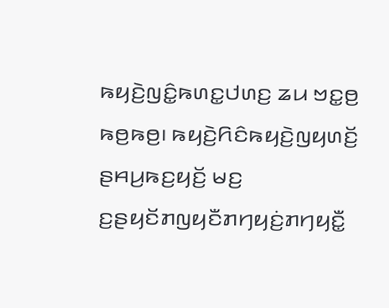ꤒꤟꤢꤧ꤬ꤜꤢꤨ꤭ꤒꤛꤢ꤭ꤓꤛꤢ꤬ ꤘꤣ ꤠꤢ꤭ꤥ꤬ ꤒꤥ꤬ꤒꤥ꤬꤯ ꤒꤟꤢꤧ꤬ꤖꤢꤨꤒꤟꤢꤧ꤬ꤜꤟꤛꤢꤩ꤬ ꤔꤌꤣ꤬ꤒꤢ꤬ꤟꤢꤩ꤬ ꤗꤢ꤬ ꤢ꤬ꤔꤟꤢꤩꤊꤜꤟꤢꤪꤊꤚꤟꤢꤦ꤬ꤊꤚꤟꤢꤪ꤭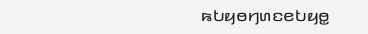ꤒꤝꤟꤥꤚꤛꤢꤕꤝꤟꤥ꤭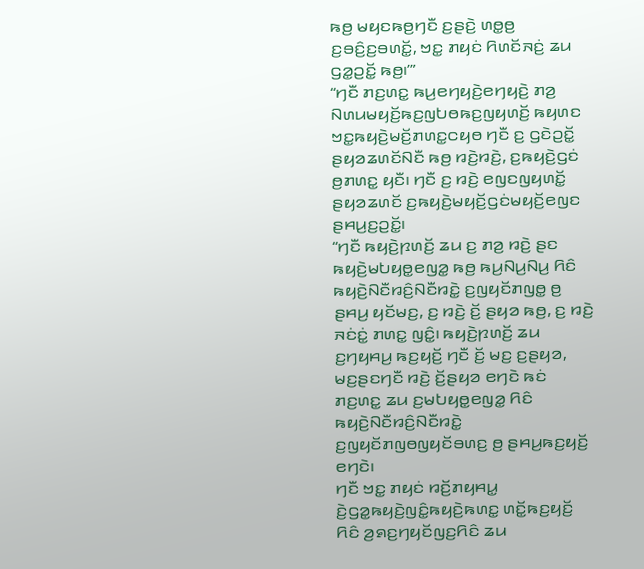ꤒꤥ꤬ ꤗꤟꤢꤒꤥ꤬ꤚꤢꤪ ꤢ꤬ꤔꤢꤧ꤬ ꤛꤥ꤭ꤥ꤬ ꤢ꤬ꤋꤢꤨ꤬ꤢ꤬ꤋꤛꤢꤩ꤭, ꤠꤢ꤭ ꤊꤟꤢꤦ ꤖꤛꤢꤩꤏꤢꤦ꤬ ꤘꤣ ꤞꤤ꤭ꤑꤢꤩ꤭ ꤒꤥ꤬꤯’”
“ꤚꤢꤪ ꤊꤢ꤬ꤛꤢ꤭ ꤒꤣ꤬ꤕꤚꤟꤢꤧ꤬ꤕꤚꤟꤢꤧ꤬ ꤊꤤ꤬ ꤡꤛꤣꤗꤟꤢꤩ꤬ꤒꤢ꤬ꤜꤝꤥꤒꤢ꤬ꤜꤟꤛꤢꤩ꤬ ꤒꤟꤛꤢ ꤠꤢ꤭ꤒꤟꤢꤧ꤬ꤗꤢꤩ꤬ꤊꤛꤢ꤭ꤍꤟꤥ ꤚꤢꤪ ꤢ꤬ ꤞꤢꤧꤑꤢꤩ꤭ ꤔꤟꤤꤘꤛꤢꤩꤡꤢꤪ ꤒꤥ꤬ ꤙꤢꤧ꤬ꤙꤢꤧ꤬, ꤢ꤬ꤒꤟꤢꤧ꤬ꤞꤢꤦ ꤥ꤬ꤊꤛꤢ꤭ ꤟꤢꤪ꤯ ꤚꤢꤪ ꤢ꤬ ꤙꤢꤧ꤬ ꤕꤜꤢꤜꤟꤛꤢꤩ꤭ ꤔꤟꤤꤘꤛꤢꤩ ꤢ꤬ꤒꤟꤢꤧ꤬ꤗꤟꤢꤩ꤬ꤞꤢꤦꤗꤟꤢꤩ꤬ꤕꤜꤢ ꤔꤌꤣ꤬ꤢ꤬ꤑꤢꤩ꤭꤯
“ꤚꤢꤪ ꤒꤟꤢꤧ꤬ꤐꤛꤢꤩ꤬ ꤘꤣ ꤢ꤬ ꤊꤤ꤬ ꤙꤢꤧ꤬ ꤔꤢ ꤒꤟꤢꤧ꤬ꤗꤝꤟꤥ꤭ꤕꤜꤤ꤭ ꤒꤥ꤬ ꤒꤣ꤬ꤡꤣ꤬ꤡꤣ꤬ ꤖꤢꤨ ꤒꤟꤢꤧ꤬ꤡꤢꤪꤙꤢꤨ꤬ꤡꤢꤪꤙꤢꤧ꤭ ꤢ꤬ꤜꤟꤢꤩꤊꤜꤥ꤭ ꤥ꤬ ꤔꤌꤣ꤬ ꤟꤢꤩꤗꤢ꤬, ꤢ꤬ ꤙꤢꤧ꤬ ꤢꤩ꤬ ꤔꤟꤤ ꤒꤥ꤬, ꤢ꤬ ꤙꤢꤧ꤬ ꤏꤢꤦꤢꤦ꤭ ꤊꤛꤢ꤭ ꤜꤢꤨ꤭꤯ ꤒꤟꤢꤧ꤬ꤐꤛꤢꤩ꤬ ꤘꤣ ꤢ꤬ꤚꤟꤌꤣ꤬ ꤒꤢ꤬ꤟꤢꤩ꤬ ꤚꤢꤪ ꤢꤩ꤬ ꤗꤢ꤬ ꤢ꤬ꤔꤟꤤ, ꤗꤢ꤬ꤔꤢꤚꤢꤪ ꤙꤢꤧ꤬ ꤢꤩ꤬ꤔꤟꤤ ꤕꤚꤢꤧ ꤒꤢꤦ ꤊꤢ꤬ꤛꤢ꤭ ꤘꤣ ꤢ꤬ꤗꤝꤟꤥ꤭ꤕꤜꤤ꤭ ꤖꤢꤨ ꤒꤟꤢꤧ꤬ꤡꤢꤪꤙꤢꤨ꤬ꤡꤢꤪꤙꤢꤧ꤭ ꤢ꤬ꤜꤟꤢꤩꤊꤜꤥꤜꤟꤢꤩꤋꤛꤢ꤬ ꤥ꤬ ꤔꤌꤣ꤬ꤒꤢ꤬ꤟꤢꤩ꤬ ꤕꤚꤢꤧ꤯
ꤚꤢꤪ ꤠꤢ꤭ ꤊꤟꤢꤦ ꤙꤢꤩ꤬ꤊꤟꤌꤣ꤭ ꤢꤧ꤬ꤞꤤ꤭ꤒꤟꤢꤧ꤬ꤜꤢꤨ꤭ꤒꤟꤢꤧ꤬ꤒꤛꤢ꤭ ꤛꤢꤩ꤭ꤒꤢ꤬ꤟꤢꤩ꤬ ꤖꤢꤨ ꤤ꤬ꤎꤢ꤬ꤚꤟꤢꤩꤜꤢ꤬ꤖꤢꤨ ꤘꤣ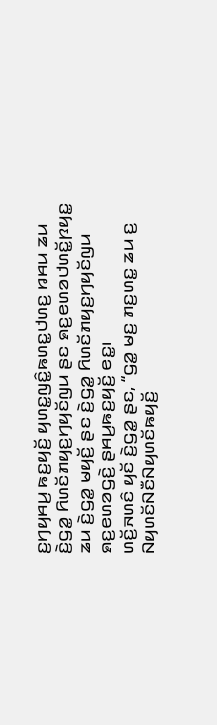ꤢ꤬ꤚꤟꤌꤣ꤬ ꤒꤢ꤬ꤟꤢꤩ꤬ ꤟꤛꤢ꤭ꤜꤢꤨ꤭ꤒꤛꤢ꤭ꤓꤛꤢ꤬ ꤙꤌꤣ ꤘꤣ ꤢꤧ꤬ꤞꤤ꤭ ꤖꤛꤢꤩꤊꤟꤢ꤬ꤚꤟꤢꤩꤜꤣ ꤔꤢ ꤎꤢ꤬ꤕꤛꤤꤓꤛꤢꤩ꤭ꤐꤟꤢ꤭ ꤘꤣ ꤢꤧ꤬ꤞꤤ꤭ ꤗꤟꤢꤩ꤬ ꤔꤢ ꤢꤧ꤬ꤞꤤ꤭ ꤖꤛꤢꤩꤊꤟꤢ꤬ꤚꤟꤢꤩꤜꤣ ꤎꤢ꤬ꤕꤛꤤꤞꤢꤧ꤬ ꤔꤌꤣ꤬ꤒꤢ꤬ꤟꤢꤩ꤬ ꤕꤢ꤭꤯
ꤛꤢꤩ꤬ꤏꤛꤢꤨ ꤟꤢꤩ ꤢꤧ꤬ꤞꤤ꤭ ꤔꤢ, “ꤞꤤ꤭ ꤗꤢ꤬ ꤊꤢ꤬ꤛꤢ꤭ ꤘꤣ ꤢ꤬ ꤡꤟꤛꤢꤩꤡꤢꤪꤡꤟꤛꤢꤩꤒꤟꤢꤩ꤬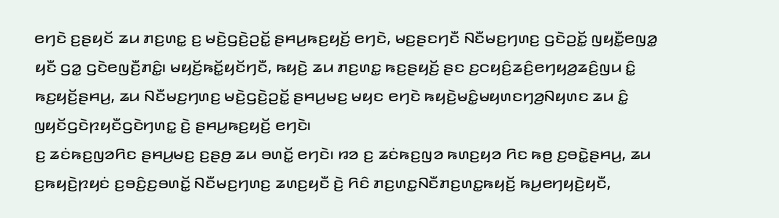ꤕꤚꤢꤧ ꤢ꤬ꤔꤟꤢꤩ ꤘꤣ ꤊꤢ꤬ꤛꤢ꤭ ꤢ꤬ ꤗꤢꤧ꤬ꤞꤢꤧ꤬ꤑꤢꤩ꤭ ꤔꤌꤣ꤬ꤒꤢ꤬ꤟꤢꤩ꤬ ꤕꤚꤢꤧ, ꤗꤢ꤬ꤔꤢꤚꤢꤪ ꤡꤢꤪꤗꤢ꤬ꤚꤛꤢ꤬ ꤞꤢꤧꤑꤢꤩ꤭ ꤜꤟꤢꤪ꤭ꤕꤜꤤ꤭ ꤟꤢꤪ ꤞꤤ꤭ ꤞꤢꤧꤕꤜꤢꤪ꤬ꤊꤢꤨ꤭꤯ ꤗꤟꤢꤩ꤬ꤒꤢꤩ꤭ꤟꤢꤩꤚꤢꤪ, ꤒꤟꤢꤧ꤬ ꤘꤣ ꤊꤢ꤬ꤛꤢ꤭ ꤒꤢ꤬ꤔꤟꤢꤩ꤬ ꤔꤢ ꤢ꤬ꤍꤟꤢꤨ꤬ꤘꤢꤨ꤬ꤕꤚꤟꤤ꤬ꤘꤢꤨ꤬ꤜꤣ ꤢꤨ꤭ ꤒꤢ꤬ꤟꤢꤩ꤬ꤔꤌꤣ꤬, ꤘꤣ ꤡꤢꤪꤗꤢ꤬ꤚꤛꤢ꤬ ꤗꤢꤧ꤬ꤞꤢꤧ꤬ꤑꤢꤩ꤭ ꤔꤌꤣ꤬ꤗꤢ꤬ ꤗꤟꤢ ꤕꤚꤢꤧ ꤒꤟꤢꤧ꤬ꤗꤢꤨ꤭ꤗꤟꤛꤢꤚꤤ꤬ꤡꤟꤛꤢ ꤘꤣ ꤢꤨ꤭ ꤜꤟꤢꤩꤞꤢꤧꤐꤟꤢꤪꤞꤢꤧꤚꤛꤢ꤭ ꤢꤧ꤬ ꤔꤌꤣ꤬ꤒꤢ꤬ꤟꤢꤩ꤬ ꤕꤚꤢꤧ꤯
ꤢ꤬ ꤘꤢꤦꤒꤢ꤬ꤜꤤꤖꤢ ꤔꤌꤣ꤬ꤗꤢ꤬ ꤢ꤬ꤔꤥ꤬ ꤘꤣ ꤋꤛꤢꤩ꤭ ꤕꤚꤢꤧ꤯ ꤙꤤ ꤢ꤬ ꤘꤢꤦꤒꤢ꤬ꤜꤤ ꤒꤛꤢ꤬ꤟꤤ ꤖꤢ ꤒꤥ꤬ ꤢ꤬ꤋꤢꤧ꤭ꤔꤌꤣ꤬, ꤘꤣ ꤢ꤬ꤒꤟꤢꤧ꤬ꤐꤟꤢꤦ ꤢ꤬ꤋꤢꤨ꤬ꤢ꤬ꤋꤛꤢꤩ꤭ ꤡꤢꤪꤗꤢ꤬ꤚꤛꤢ꤬ ꤘꤛꤢ꤬ꤟꤢꤪ ꤢꤧ꤬ ꤖꤢꤨ ꤊꤢ꤬ꤛꤢ꤭ꤡꤢꤪꤊꤢ꤬ꤛꤢ꤭ꤒꤟꤢꤩ꤬ ꤒꤣ꤬ꤕꤚꤟꤢꤧ꤬ꤟꤢꤪ,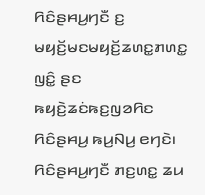ꤖꤢꤨꤔꤌꤣ꤬ꤚꤢꤪ ꤢ꤬ ꤗꤟꤢꤩ꤬ꤗꤢꤗꤟꤢꤩ꤬ꤘꤛꤢ꤭ꤊꤛꤢ꤭ ꤜꤢꤨ꤭ ꤔꤢ ꤒꤟꤢꤧ꤬ꤘꤢꤦꤒꤢ꤬ꤜꤤꤖꤢ ꤖꤢꤨꤔꤌꤣ꤬ ꤒꤣ꤬ꤡꤣ꤬ ꤕꤚꤢꤧ꤯ ꤖꤢꤨꤔꤌꤣ꤬ꤚꤢꤪ ꤊꤢ꤬ꤛꤢ꤭ ꤘꤣ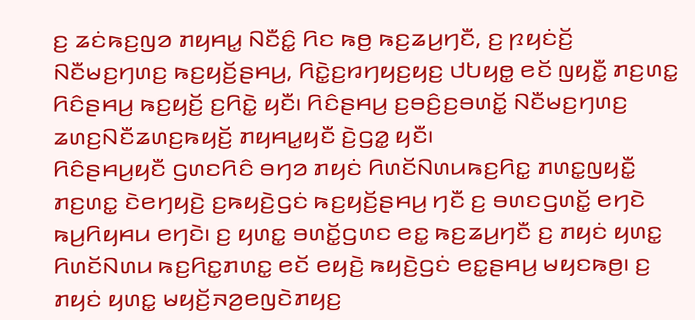ꤢ꤬ ꤘꤢꤦꤒꤢ꤬ꤜꤤ ꤊꤟꤌꤣ꤭ ꤡꤢꤪꤢꤨ꤭ ꤖꤢ ꤒꤥ꤬ ꤒꤢ꤬ꤘꤣ꤬ꤚꤢꤪ, ꤢ꤬ ꤐꤟꤢꤦꤢꤩ꤬ ꤡꤢꤪꤗꤢ꤬ꤚꤛꤢ꤬ ꤒꤢ꤬ꤟꤢꤩ꤬ꤔꤌꤣ꤬, ꤖꤢꤧ꤭ꤢ꤬ꤙꤚꤟꤢ꤬ꤟꤢ꤬ ꤓꤝꤟꤥ꤭ ꤕꤢꤩ ꤜꤟꤢꤪ꤭ ꤊꤢ꤬ꤛꤢ꤭ ꤖꤢꤨꤔꤌꤣ꤬ ꤒꤢ꤬ꤟꤢꤩ꤬ ꤢ꤬ꤖꤢꤧ꤭ ꤟꤢꤪ꤯ ꤖꤢꤨꤔꤌꤣ꤬ ꤢ꤬ꤋꤢꤨ꤬ꤢ꤬ꤋꤛꤢꤩ꤭ ꤡꤢꤪꤗꤢ꤬ꤚꤛꤢ꤬ ꤘꤛꤢ꤬ꤡꤢꤪꤘꤛꤢ꤬ꤒꤟꤢꤩ꤬ ꤊꤟꤌꤣ꤭ꤟꤢꤪ ꤢꤧ꤬ꤞꤤ꤭ ꤟꤢꤪ꤯
ꤖꤢꤨꤔꤌꤣ꤬ꤟꤢꤪ ꤞꤛꤢꤖꤢꤨ ꤋꤚꤤ ꤊꤟꤢꤦ ꤖꤛꤢꤩꤡꤛꤣꤒꤢ꤬ꤖꤢ꤭ ꤊꤛꤢ꤭ꤜꤟꤢꤪ꤭ ꤊꤢ꤬ꤛꤢ꤭ ꤢꤧꤕꤚꤟꤢꤧ꤬ ꤢ꤬ꤒꤟꤢꤧ꤬ꤞꤢꤦ ꤒꤢ꤬ꤟꤢꤩ꤬ꤔꤌꤣ꤬ ꤚꤢꤪ ꤢ꤬ ꤋꤛꤢꤞꤛꤢꤩ꤭ ꤕꤚꤢꤧ ꤒꤣ꤬ꤖꤟꤌꤣ ꤕꤚꤢꤧ꤯ ꤢ꤬ ꤟꤛꤢ꤭ ꤋꤛꤢꤩ꤭ꤞꤛꤢ ꤕꤢ꤭ ꤒꤢ꤬ꤘꤣ꤬ꤚꤢꤪ ꤢ꤬ ꤊꤟꤢꤦ ꤟꤛꤢ꤭ ꤖꤛꤢꤩꤡꤛꤣ ꤒꤢ꤬ꤖꤢ꤭ꤊꤛꤢ꤭ ꤕꤢꤩ ꤕꤟꤢꤧ꤬ ꤒꤟꤢꤧ꤬ꤞꤢꤦ ꤕꤢ꤭ꤔꤌꤣ꤬ ꤗꤟꤢꤒꤥ꤬꤯ ꤢ꤬ ꤊꤟꤢꤦ ꤟꤛꤢ꤭ ꤗꤟꤢꤩ꤬ꤏꤤ꤬ꤕꤜꤢꤧꤊꤟꤢ꤬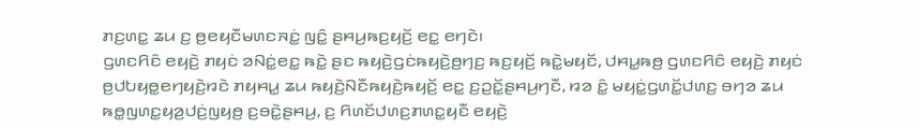ꤊꤢ꤬ꤛꤢ꤭ ꤘꤣ ꤢ꤬ ꤥ꤬ꤕꤟꤢꤪꤗꤛꤢꤏꤢꤦ꤭ ꤜꤢꤨ꤭ ꤔꤌꤣ꤬ꤒꤢ꤬ꤟꤢꤩ꤬ ꤕꤢ꤭ ꤕꤚꤢꤧ꤯
ꤞꤛꤢꤖꤢꤨ ꤕꤟꤢꤧ꤬ ꤊꤟꤢꤦ ꤤꤡꤢꤦ꤭ꤕꤢ꤭ ꤒꤢꤧ꤭ ꤔꤢ ꤒꤟꤢꤧ꤬ꤞꤢꤦꤒꤟꤢꤧ꤬ꤥ꤬ꤚꤢ꤬ ꤒꤢ꤬ꤟꤢꤩ꤬ ꤒꤢꤧ꤭ꤗꤟꤢꤩ, ꤓꤌꤣ꤭ꤒꤥ꤬ ꤞꤛꤢꤖꤢꤨ ꤕꤟꤢꤧ꤬ ꤊꤟꤢꤦ ꤥ꤬ꤓꤝꤟꤥ꤭ꤕꤚꤟꤢꤧ꤬ꤙꤢꤧ ꤊꤟꤌꤣ꤭ ꤘꤣ ꤒꤟꤢꤧ꤬ꤡꤢꤪꤒꤟꤢꤧ꤬ꤒꤟꤢꤩ꤬ ꤕꤢ꤭ ꤢ꤬ꤑꤢꤩ꤭ꤔꤌꤣ꤬ꤚꤢꤪ, ꤙꤤ ꤢꤨ꤭ ꤗꤟꤢꤦ꤭ꤞꤛꤢꤩ꤭ꤓꤛꤢ꤬ ꤋꤚꤤ ꤘꤣ ꤒꤥ꤭ꤜꤛꤢ꤭ꤟꤤ꤬ꤓꤢꤦ꤬ꤜꤟꤥ꤬ ꤢ꤬ꤋꤢꤧ꤭ꤔꤌꤣ꤬, ꤢ꤬ ꤖꤛꤢꤩꤓꤛꤢ꤬ꤊꤛꤢ꤭ꤟꤢꤪ ꤕꤟꤢꤧ꤬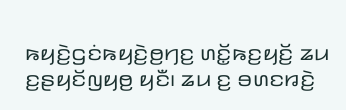ꤒꤟꤢꤧ꤬ꤞꤢꤦꤒꤟꤢꤧ꤬ꤥ꤬ꤚꤢ꤬ ꤛꤢꤩ꤭ꤒꤢ꤬ꤟꤢꤩ꤬ ꤘꤣ ꤢ꤬ꤔꤟꤢꤩꤜꤟꤥ꤬ ꤟꤢꤪ꤯ ꤘꤣ ꤢ꤬ ꤋꤛꤢꤙꤢꤧ꤬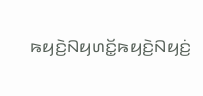ꤒꤟꤢꤧ꤬ꤡꤟꤛꤢꤩ꤭ꤒꤟꤢꤧ꤬ꤡꤟꤢꤦ꤬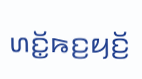ꤛꤢꤩ꤭ꤒꤢ꤬ꤟꤢꤩ꤬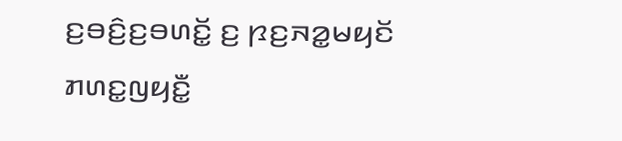ꤢ꤬ꤋꤢꤨ꤬ꤢ꤬ꤋꤛꤢꤩ꤭ ꤢ꤬ ꤐꤢ꤬ꤏꤤ꤭ꤗꤟꤢꤩ ꤊꤛꤢ꤭ꤜꤟꤢꤪ꤭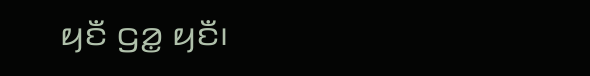ꤟꤢꤪ ꤞꤤ꤭ ꤟꤢꤪ꤯